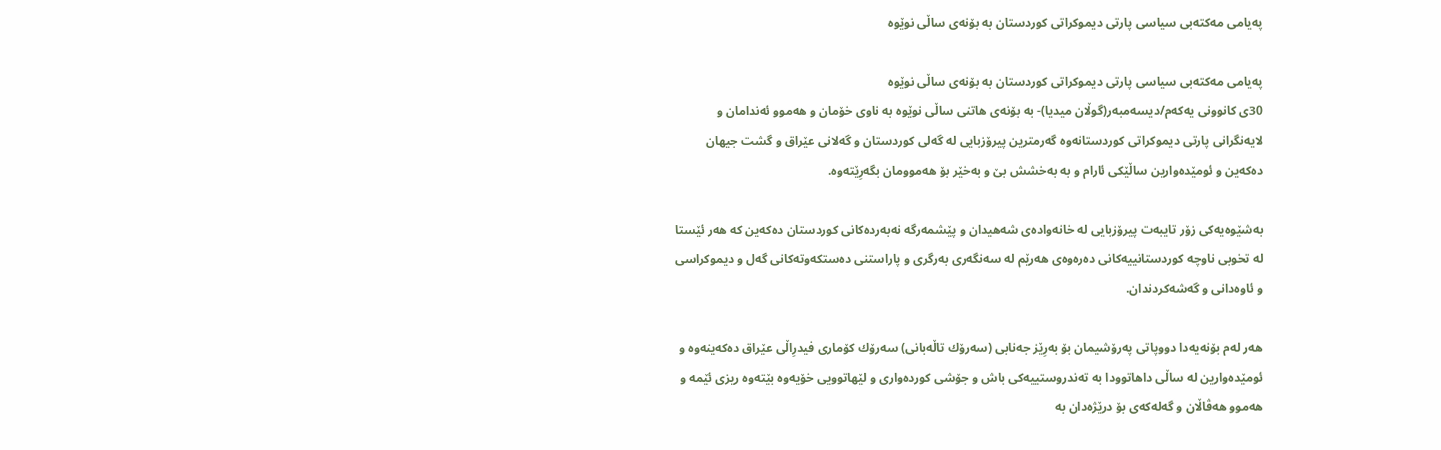په‌یامی مه‌كته‌بی سیاسی پارتی دیموكراتی كوردستان به‌ بۆنه‌ی ساڵی نوێوه‌

په‌یامی مه‌كته‌بی سیاسی پارتی دیموكراتی كوردستان به‌ بۆنه‌ی ساڵی نوێوه‌
30ی کانوونی یەکەم/دیسەمبەر(گوڵان میدیا)- به‌ بۆنه‌ی هاتنی ساڵی نوێوه‌ به‌ ناوی خۆمان و هه‌موو ئه‌ندامان و لایه‌نگرانی پارتی دیموكراتی كوردستانه‌وه‌ گه‌رمترین پیرۆزبایی له‌ گه‌لی كوردستان و گه‌لانی عێراق و گشت جیهان ده‌كه‌ین و ئومێده‌وارین ساڵێكی ئارام و به‌ به‌خشش بێ و به‌خێر بۆ هه‌موومان بگه‌رِێته‌وه‌.

به‌شێوه‌یه‌كی زۆر تایبه‌ت پیرۆزبایی له‌ خانه‌واده‌ی شه‌هیدان و پێشمه‌رگه‌ نه‌به‌رده‌كانی كوردستان ده‌كه‌ین كه‌ هه‌ر ئێستا له‌ تخوبی ناوچه‌ كوردستانییه‌كانی ده‌ره‌وه‌ی هه‌رێم له‌ سه‌نگه‌ری به‌رگری و پاراستنی ده‌ستكه‌وته‌كانی گه‌ل و دیموكراسی و ئاوه‌دانی و گه‌شه‌كردندان.

هه‌ر له‌م بۆنه‌یه‌دا دووپاتی په‌رۆشیمان بۆ به‌رِێز جه‌نابى (سه‌رۆك تاڵه‌بانی) سه‌رۆك كۆمارى فیدرِاڵى عێراق ده‌كه‌ینه‌وه‌ و ئومێده‌وارین له‌ ساڵی داهاتوودا به‌ ته‌ندروستییه‌كی باش و جۆشی كورده‌واری و لێهاتوویی خۆیه‌وه‌ بێته‌وه‌ ریزی ئێمه‌ و هه‌موو هه‌ڤاڵان و گه‌له‌كه‌ی بۆ درێژه‌دان به‌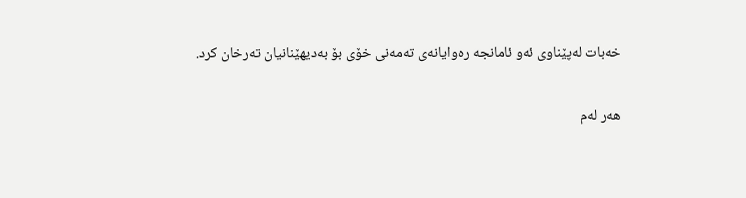خه‌بات له‌پێناوی ئه‌و ئامانجه‌ ره‌وایانه‌ی ته‌مه‌نی خۆی بۆ به‌دیهێنانیان ته‌رخان كرد.

هه‌ر له‌م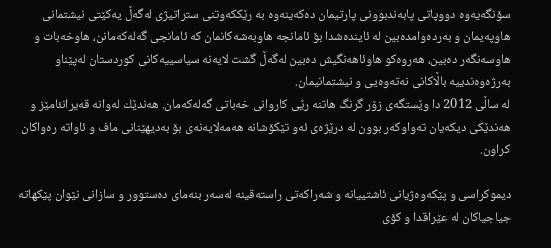سۆنگه‌یه‌وه‌ دووپاتی پابه‌ندبوونی پارتیمان ده‌كه‌ینه‌وه‌ به‌ رێككه‌وتنی ستراتیژی له‌گه‌ڵ یه‌كێتی نیشتمانی هاوپه‌یمان و به‌رده‌وامده‌بین له‌ ئاینده‌شدا بۆ ئامانجه‌ هاوبه‌شه‌كانمان كه‌ ئامانجی گه‌له‌كه‌مانن، هاوخه‌بات و هاوسه‌نگه‌ر ده‌بین، هه‌روه‌كو هاوئاهه‌نگیش ده‌بین له‌گه‌ڵ گشت لایه‌نه‌ سیاسییه‌كانى كوردستان له‌پێناو به‌رژه‌وه‌ندییه‌ باڵاكانى نه‌ته‌وه‌یى و نیشتمانیمان.
له‌ ساڵی 2012 دا وێستگه‌ی زۆر گرنگ هاتنه‌ رێی كاروانی خه‌باتی گه‌له‌كه‌مان. هه‌ندێك له‌وانه‌ قه‌یرانئامێز و هه‌ندێكی دیكه‌یان ته‌واوكه‌ر بوون له‌ درێژه‌ی ئه‌و تێكۆشانه‌ هه‌مه‌لایه‌نه‌ی بۆ به‌دیهێنانی ماف و ئاواته‌ ره‌واكان كراون.

دیموكراسی و پێكه‌وه‌ژیانی ئاشتییانه‌ و شه‌راكه‌تی راسته‌قینه‌ له‌سه‌ر بنه‌مای ده‌ستوور و سازانی نێوان پێكهاته‌ جیاجیاكان له‌ عێراقدا و كۆی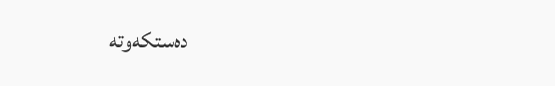ده‌ستكه‌وته‌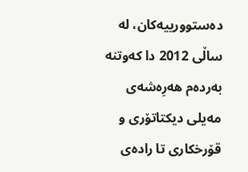ده‌ستوورییه‌كان، له‌ ساڵی 2012 دا كه‌وتنه‌ به‌رده‌م هه‌رِه‌شه‌ی مه‌یلی دیكتاتۆری و قۆرخكاری تا راده‌ی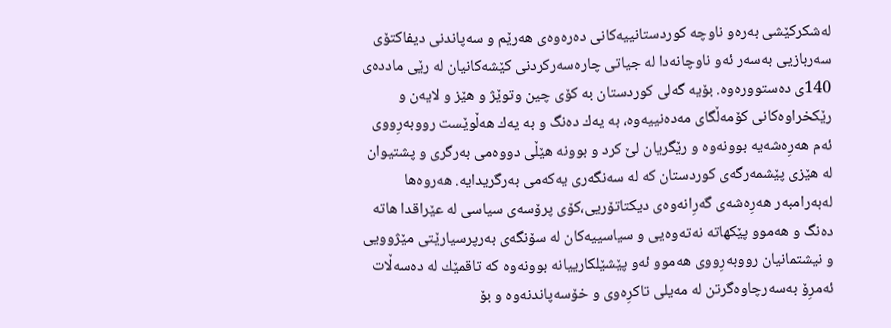له‌شكركێشی به‌ره‌و ناوچه‌ كوردستانییه‌كانی ده‌ره‌وه‌ی هه‌رێم و سه‌پاندنی دیفاكتۆی سه‌ربازیی به‌سه‌ر ئه‌و ناوچانه‌دا له‌ جیاتی چاره‌سه‌ركردنی كێشه‌كانیان له‌ رێی مادده‌ی 140ی ده‌ستووره‌وه‌. بۆیه‌ گه‌لی كوردستان به‌ كۆی چین وتوێژ و هێز و لایه‌ن و رێكخراوه‌كانی كۆمه‌ڵگای مه‌ده‌نییه‌وه‌، به‌ یه‌ك ده‌نگ و به‌ یه‌ك هه‌ڵوێست رووبه‌رِووی ئه‌م هه‌رِه‌شه‌یه‌ بوونه‌وه‌ و رێگریان لێ كرد و بوونه‌ هێڵی دووه‌می به‌رگری و پشتیوان له‌ هێزی پێشمه‌رگه‌ی كوردستان كه‌ له‌ سه‌نگه‌ری یه‌كه‌می به‌رگریدایه‌. هه‌روه‌ها له‌به‌رامبه‌ر هه‌رِه‌شه‌ی گه‌رِانه‌وه‌ی دیكتاتۆریی،كۆی پرۆسه‌ی سیاسی له‌ عێراقدا هاته‌ ده‌نگ و هه‌موو پێكهاته‌ نه‌ته‌وه‌یی و سیاسییه‌كان له‌ سۆنگه‌ی به‌رپرسیارێتی مێژوویی و نیشتمانیان رووبه‌رِووی هه‌موو ئه‌و پێشێلكارییانه‌ بوونه‌وه‌ كه‌ تاقمێك له‌ ده‌سه‌ڵات ئه‌مرِۆ به‌سه‌رچاوه‌گرتن له‌ مه‌یلی تاكرِه‌وی و خۆسه‌پاندنه‌وه‌ و بۆ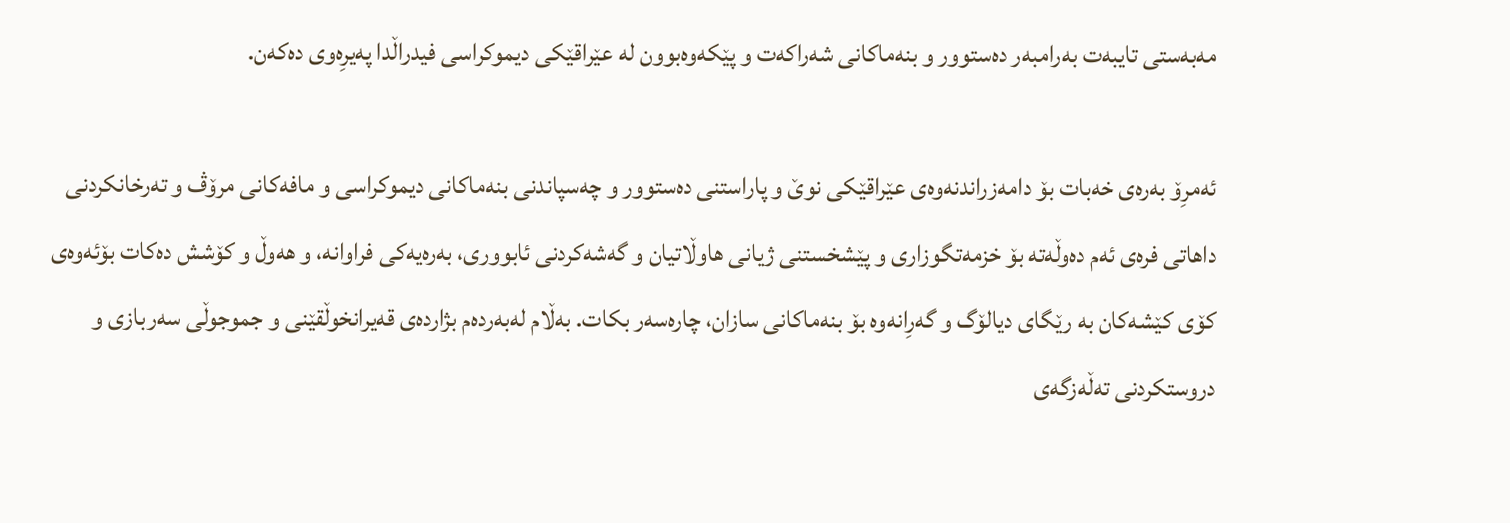مه‌به‌ستی تایبه‌ت به‌رامبه‌ر ده‌ستوور و بنه‌ماكانی شه‌راكه‌ت و پێكه‌وه‌بوون له‌ عێراقێكی دیموكراسی فیدراڵدا په‌یرِه‌وی ده‌كه‌ن.

ئه‌مرِۆ به‌ره‌ی خه‌بات بۆ دامه‌زراندنه‌وه‌ی عێراقێكی نوێ و پاراستنی ده‌ستوور و چه‌سپاندنی بنه‌ماكانی دیموكراسی و مافه‌كانی مرۆڤ و ته‌رخانكردنی داهاتی فره‌ی ئه‌م ده‌وڵه‌ته‌ بۆ خزمه‌تگوزاری و پێشخستنی ژیانی هاوڵاتیان و گه‌شه‌كردنی ئابووری، به‌ره‌یه‌كی فراوانه‌، و هه‌وڵ و كۆشش ده‌كات بۆئه‌وه‌ی كۆی كێشه‌كان به‌ رێگای دیالۆگ و گه‌رِانه‌وه‌ بۆ بنه‌ماكانی سازان، چاره‌سه‌ر بكات. به‌ڵام له‌به‌رده‌م بژارده‌ی قه‌یرانخوڵقێنی و جموجوڵی سه‌ربازی و دروستكردنی ته‌ڵه‌زگه‌ی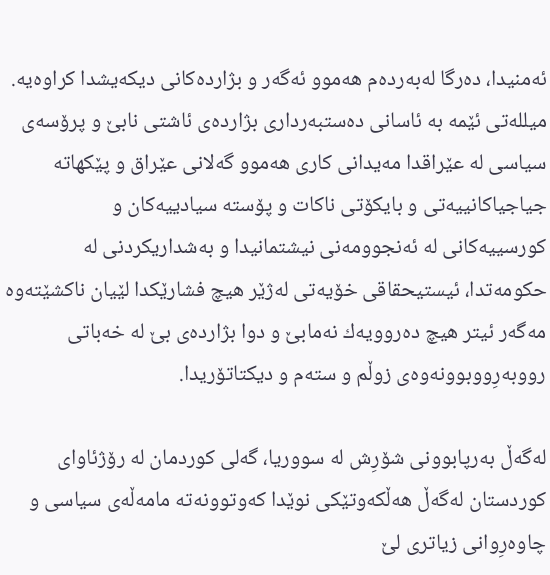ئه‌منیدا، ده‌رگا له‌به‌رده‌م هه‌موو ئه‌گه‌ر و بژارده‌كانی دیكه‌یشدا كراوه‌یه‌. میلله‌تی ئێمه‌ به‌ ئاسانی ده‌ستبه‌رداری بژارده‌ی ئاشتی نابێ و پرۆسه‌ی سیاسی له‌ عێراقدا مه‌یدانی كاری هه‌موو گه‌لانی عێراق و پێكهاته‌ جیاجیاكانییه‌تی و بایكۆتی ناكات و پۆسته‌ سیادییه‌كان و كورسییه‌كانی له‌ ئه‌نجوومه‌نی نیشتمانیدا و به‌شداریكردنی له‌ حكومه‌تدا، ئیستیحقاقی خۆیه‌تی له‌ژێر هیچ فشارێكدا لێیان ناكشێته‌وه‌ مه‌گه‌ر ئیتر هیچ ده‌روویه‌ك نه‌مابێ و دوا بژارده‌ی بێ له‌ خه‌باتی رووبه‌رِووبوونه‌وه‌ی زوڵم و سته‌م و دیكتاتۆریدا.

له‌گه‌ڵ به‌رپابوونی شۆرِش له‌ سووریا، گه‌لی كوردمان له‌ رۆژئاوای كوردستان له‌گه‌ڵ هه‌ڵكه‌وتێكی نوێدا كه‌وتوونه‌ته‌ مامه‌ڵه‌ی سیاسی و چاوه‌رِوانی زیاتری لێ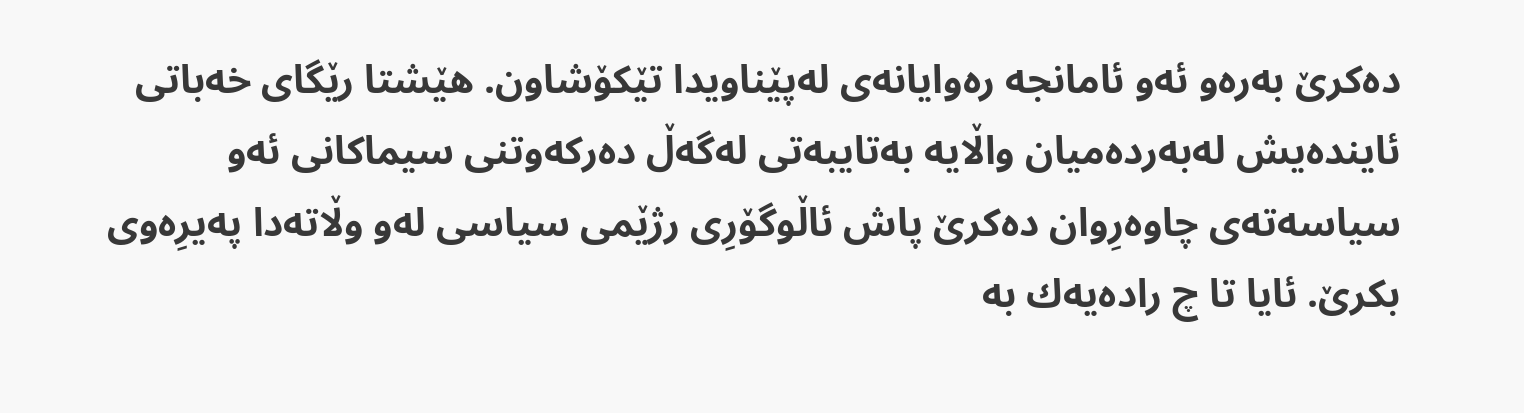ده‌كرێ به‌ره‌و ئه‌و ئامانجه‌ ره‌وایانه‌ی له‌پێناویدا تێكۆشاون. هێشتا رێگای خه‌باتی ئاینده‌یش له‌به‌رده‌میان واڵایه‌ به‌تایبه‌تی له‌گه‌ڵ ده‌ركه‌وتنی سیماكانی ئه‌و سیاسه‌ته‌ی چاوه‌رِوان ده‌كرێ پاش ئاڵوگۆرِی رژێمی سیاسی له‌و وڵاته‌دا په‌یرِه‌وی بكرێ. ئایا تا چ راده‌یه‌ك به‌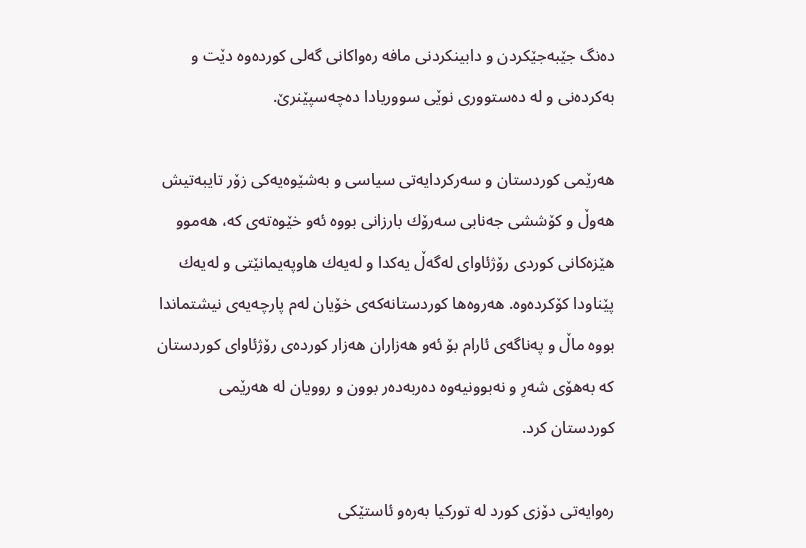ده‌نگ جێبه‌جێكردن و دابینكردنی مافه‌ ره‌واكانی گه‌لی كورده‌وه‌ دێت و به‌كرده‌نی و له‌ ده‌ستووری نوێی سووریادا ده‌چه‌سپێنرێ.

هه‌رێمی كوردستان و سه‌ركردایه‌تی سیاسی و به‌شێوه‌یه‌كی زۆر تایبه‌تیش هه‌وڵ و كۆششی جه‌نابى سه‌رۆك بارزانی بووه‌ ئه‌و خێوه‌ته‌ی كه‌، هه‌موو هێزه‌كانی كوردی رۆژئاوای له‌گه‌ڵ یه‌كدا و له‌یه‌ك هاوپه‌یمانێتی و له‌یه‌ك پێناودا كۆكرده‌وه‌. هه‌روه‌ها كوردستانه‌كه‌ی خۆیان له‌م پارچه‌یه‌ی نیشتماندا بووه‌ ماڵ و په‌ناگه‌ی ئارام بۆ ئه‌و هه‌زاران هه‌زار كورده‌ی رۆژئاواى كوردستان كه‌ به‌هۆی شه‌رِ و نه‌بوونیه‌وه‌ ده‌ربه‌ده‌ر بوون و روویان له‌ هه‌رێمی كوردستان كرد.

ره‌وایه‌تی دۆزی كورد له‌ توركیا به‌ره‌و ئاستێكی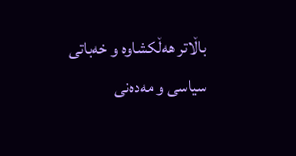باڵاتر هه‌ڵكشاوه‌ و خه‌باتی سیاسی و مه‌ده‌نی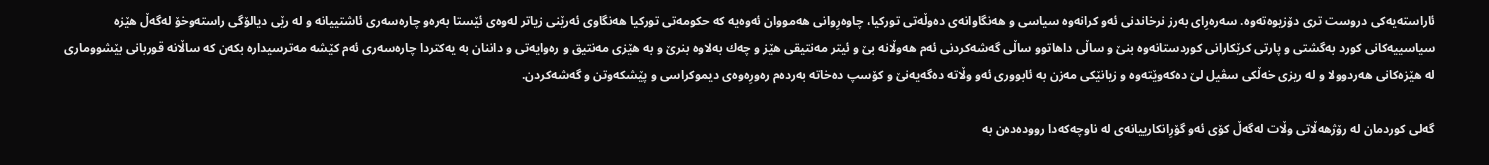ئاراسته‌یه‌كی دروست تری دۆزیوه‌ته‌وه‌. سه‌ره‌رِاى به‌رز نرخاندنى ئه‌و كرانه‌وه‌ سیاسى و هه‌نگاوانه‌ى ده‌وڵه‌تى توركیا، چاوه‌رِوانی هه‌مووان ئه‌وه‌یه‌ كه‌ حكومه‌تی توركیا هه‌نگاوی ئه‌رێنی زیاتر له‌وه‌ى ئێستا به‌ره‌و چاره‌سه‌ری ئاشتییانه‌ و له‌ رێی دیالۆگی راسته‌وخۆ له‌گه‌ڵ هێزه‌ سیاسییه‌كانی كورد به‌گشتی و پارتی كرێكارانی كوردستانه‌وه‌ بنێ و ساڵی داهاتوو ساڵی گه‌شه‌كردنی ئه‌م هه‌وڵانه‌ بێ و ئیتر مه‌نتیقی هێز و چه‌ك به‌لاوه‌ بنرێ و به‌ هێزی مه‌نتیق و ره‌وایه‌تی و داننان به‌ یه‌كتردا چاره‌سه‌ری ئه‌م كێشه‌ مه‌ترسیداره‌ بكه‌ن كه‌ ساڵانه‌ قوربانی بێشووماری له‌ هێزه‌كانی هه‌ردوولا و له‌ ریزی خه‌ڵكی سڤیل لێ ده‌كه‌وێته‌وه‌ و زیانێكی مه‌زن به‌ ئابووری ئه‌و وڵاته‌ ده‌گه‌یه‌نێ و كۆسپ ده‌خاته‌ به‌رده‌م ره‌ورِه‌وه‌ی دیموكراسی و پێشكه‌وتن و گه‌شه‌كردن.

گه‌لی كوردمان له‌ رۆژهه‌ڵاتی وڵات له‌گه‌ڵ كۆی ئه‌و گۆرِانكارییانه‌ی له‌ ناوچه‌كه‌دا رووده‌ده‌ن به‌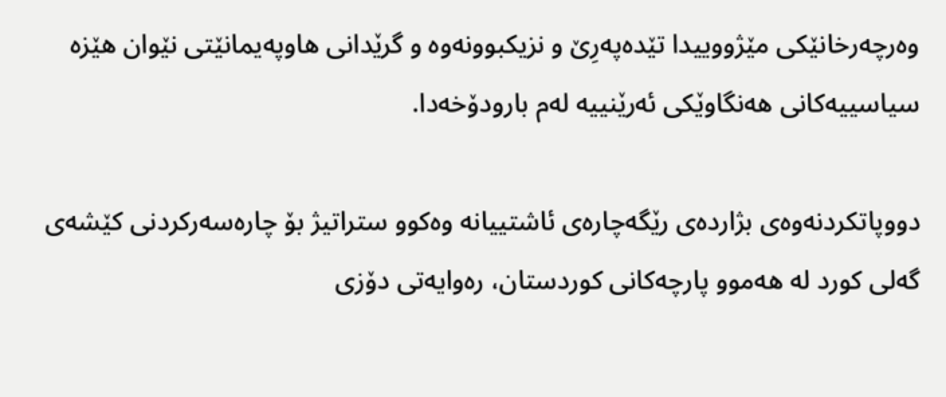وه‌رچه‌رخانێكی مێژووییدا تێده‌په‌رِێ و نزیكبوونه‌وه‌ و گرێدانی هاوپه‌یمانێتی نێوان هێزه‌ سیاسییه‌كانی هه‌نگاوێكی ئه‌رێنییه‌ له‌م بارودۆخه‌دا.

دووپاتكردنه‌وه‌ی بژارده‌ی رێگه‌چاره‌ی ئاشتییانه‌ وه‌كوو ستراتیژ بۆ چاره‌سه‌ركردنی كێشه‌ی گه‌لی كورد له‌ هه‌موو پارچه‌كانی كوردستان، ره‌وایه‌تی دۆزی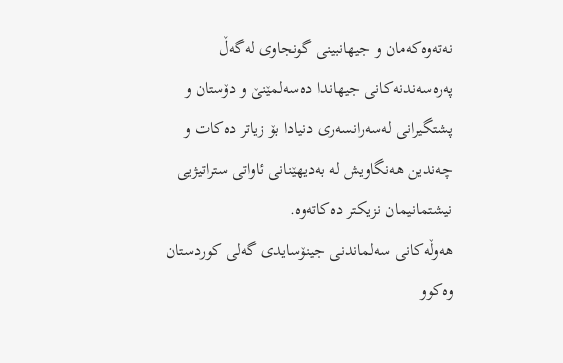نه‌ته‌وه‌كه‌مان و جیهانبینی گونجاوی له‌گه‌ڵ په‌ره‌سه‌ندنه‌كانی جیهاندا ده‌سه‌لمێنێ و دۆستان و پشتگیرانی له‌سه‌رانسه‌ری دنیادا بۆ زیاتر ده‌كات و چه‌ندین هه‌نگاویش له‌ به‌دیهێنانی ئاواتی ستراتیژیی نیشتمانیمان نزیكتر ده‌كاته‌وه‌.
هه‌وڵه‌كانى سه‌لماندنی جینۆسایدی گه‌لی كوردستان وه‌كوو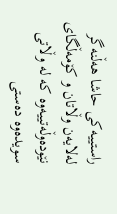راستییه‌كی حاشا هه‌ڵنه‌گر له‌لایه‌ن وڵاتان و كۆمه‌ڵگای نێوده‌وڵه‌تییه‌وه‌ كه‌ له‌ وڵاتی سویده‌وه‌ ده‌ستی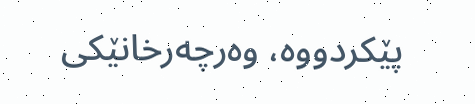پێكردووه‌، وه‌رچه‌رخانێكی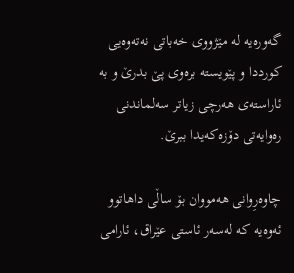گه‌وره‌یه‌ له‌ مێژووی خه‌باتی نه‌ته‌وه‌یی كورددا و پێویسته‌ بره‌وی پێ بدرێ و به‌ ئاراسته‌ی هه‌رچی زیاتر سه‌لماندنی ره‌وایه‌تی دۆزه‌كه‌یدا ببرێ.

چاوه‌رِوانی هه‌مووان بۆ ساڵی داهاتوو ئه‌وه‌یه‌ كه‌ له‌سه‌ر ئاستی عێراق، ئارامی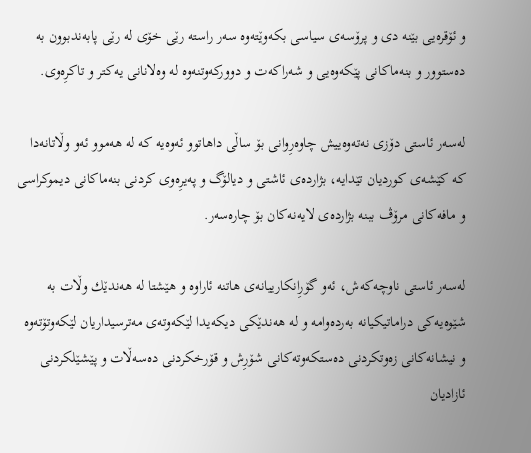و ئۆقره‌یی بێنه‌ دی و پرۆسه‌ی سیاسی بكه‌وێته‌وه‌ سه‌ر راسته‌ رێی خۆی له‌ رێی پابه‌ندبوون به‌ ده‌ستوور و بنه‌ماكانی پێكه‌وه‌یی و شه‌راكه‌ت و دووركه‌وتنه‌وه‌ له‌ وه‌لانانی یه‌كتر و تاكرِه‌وی.

له‌سه‌ر ئاستی دۆزی نه‌ته‌وه‌ییش چاوه‌رِوانی بۆ ساڵی داهاتوو ئه‌وه‌یه‌ كه‌ له‌ هه‌موو ئه‌و وڵاتانه‌دا كه‌ كێشه‌ی كوردیان تێدایه‌، بژارده‌ی ئاشتی و دیالۆگ و په‌یرِه‌وی كردنی بنه‌ماكانی دیموكراسی و مافه‌كانی مرۆڤ ببنه‌ بژارده‌ی لایه‌نه‌كان بۆ چاره‌سه‌ر.

له‌سه‌ر ئاستی ناوچه‌كه‌ش، ئه‌و گۆرِانكارییانه‌ی هاتنه‌ ئاراوه‌ و هێشتا له‌ هه‌ندێك وڵات به‌ شێوه‌یه‌كی دراماتیكیانه‌ به‌رده‌وامه‌ و له‌ هه‌ندێكی دیكه‌یدا لێكه‌وته‌ی مه‌ترسیداریان لێكه‌وتۆته‌وه‌ و نیشانه‌كانی زه‌وتكردنی ده‌ستكه‌وته‌كانی شۆرِش و قۆرخكردنی ده‌سه‌ڵات و پێشێلكردنی ئازادیان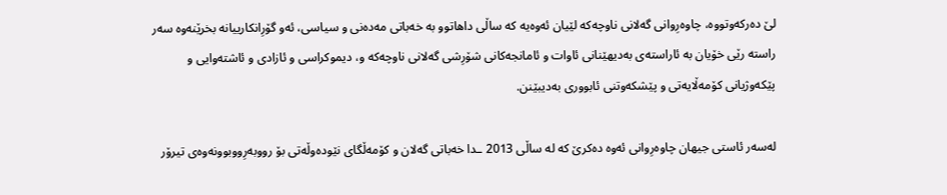لێ ده‌ركه‌وتووه‌، چاوه‌رِوانی گه‌لانی ناوچه‌كه‌ لێیان ئه‌وه‌یه‌ كه‌ ساڵی داهاتوو به‌ خه‌باتی مه‌ده‌نی و سیاسی، ئه‌و گۆرِانكارییانه‌ بخرێنه‌وه‌ سه‌ر راسته‌ رێی خۆیان به‌ ئاراسته‌ی به‌دیهێنانی ئاوات و ئامانجه‌كانی شۆرِشی گه‌لانی ناوچه‌كه‌ و، دیموكراسی و ئازادی و ئاشته‌وایی و پێكه‌وژیانی كۆمه‌ڵایه‌تی و پێشكه‌وتنی ئابووری به‌دیبێنن.

له‌سه‌ر ئاستی جیهان چاوه‌رِوانی ئه‌وه‌ ده‌كرێ كه‌ له‌ ساڵی 2013 ـدا خه‌باتی گه‌لان و كۆمه‌ڵگای نێوده‌وڵه‌تی بۆ رووبه‌رِووبوونه‌وه‌ی تیرۆر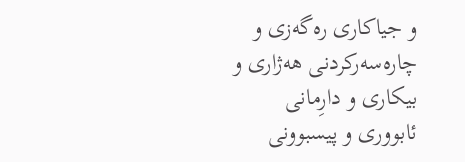و جیاكاری ره‌گه‌زی و چاره‌سه‌ركردنی هه‌ژاری و بیكاری و دارِمانی ئابووری و پیسبوونی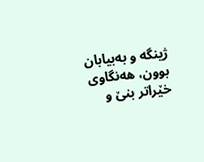ژینگه‌ و به‌بیابان بوون، هه‌نگاوی خێراتر بنێ و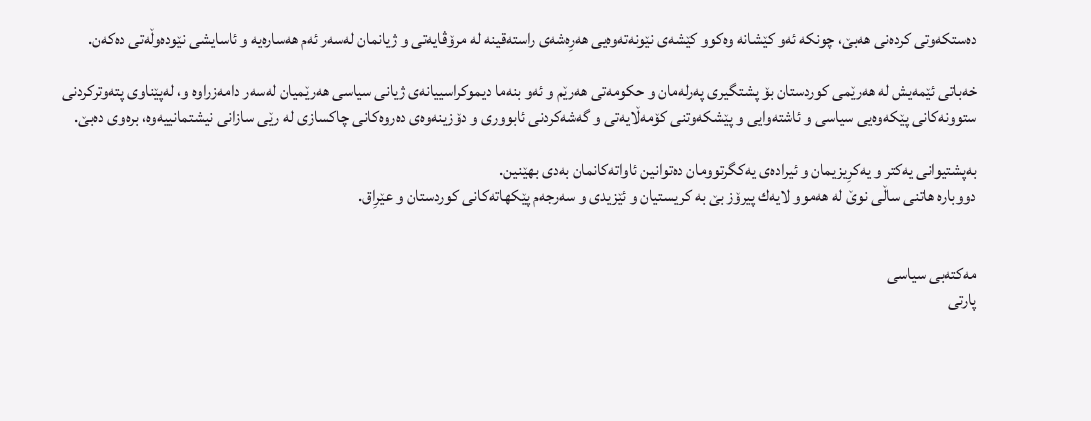ده‌ستكه‌وتی كرده‌نی هه‌بێ، چونكه‌ ئه‌و كێشانه‌ وه‌كوو كێشه‌ی نێونه‌ته‌وه‌یی هه‌رِه‌شه‌ی راسته‌قینه‌ له‌ مرۆڤایه‌تی و ژیانمان له‌سه‌ر ئه‌م هه‌ساره‌یه‌ و ئاسایشی نێوده‌وڵه‌تی ده‌كه‌ن.

خه‌باتی ئێمه‌یش له‌ هه‌رێمی كوردستان بۆ پشتگیری په‌رله‌مان و حكومه‌تی هه‌رێم و ئه‌و بنه‌ما دیموكراسییانه‌ی ژیانی سیاسی هه‌رێمیان له‌سه‌ر دامه‌زراوه‌ و، له‌پێناوی پته‌وتركردنی ستوونه‌كانی پێكه‌وه‌یی سیاسی و ئاشته‌وایی و پێشكه‌وتنی كۆمه‌ڵایه‌تی و گه‌شه‌كردنی ئابووری و دۆزینه‌وه‌ی ده‌روه‌كانی چاكسازی له‌ رێی سازانی نیشتمانییه‌وه‌، بره‌وی ده‌بێ.

به‌پشتیوانی یه‌كتر و یه‌كرِیزیمان و ئیراده‌ی یه‌كگرتوومان ده‌توانین ئاواته‌كانمان به‌دی بهێنین.
دووباره‌ هاتنی ساڵی نوێ له‌ هه‌موو لایه‌ك پیرۆز بێ به‌ كریستیان و ئێزیدى و سه‌رجه‌م پێكهاته‌كانى كوردستان و عێرِاق.


مه‌كته‌بی سیاسی
پارتی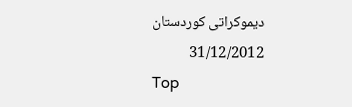دیموكراتی كوردستان
31/12/2012
Top